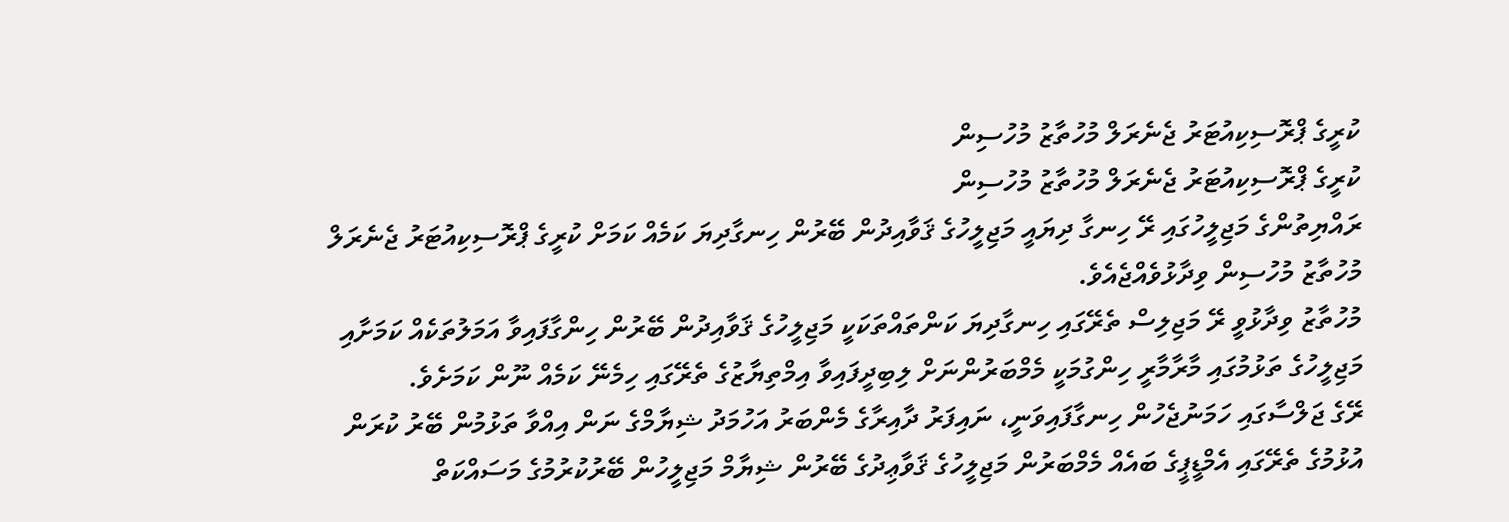ކުރީގެ ޕްރޮސިކިއުޓަރު ޖެނެރަލް މުހުތާޒު މުހުސިން
ކުރީގެ ޕްރޮސިކިއުޓަރު ޖެނެރަލް މުހުތާޒު މުހުސިން
ރައްޔިތުންގެ މަޖިލީހުގައި ރޭ ހިނގާ ދިޔައީ މަޖިލީހުގެ ޤަވާއިދުން ބޭރުން ހިނގާދިޔަ ކަމެއް ކަމަށް ކުރީގެ ޕްރޮސިކިއުޓަރު ޖެނެރަލް މުހުތާޒު މުހުސިން ވިދާޅުވެއްޖެއެވެ.
މުހުތާޒު ވިދާޅުވީ ރޭ މަޖިލިސް ތެރޭގައި ހިނގާދިޔަ ކަންތައްތަކަކީ މަޖިލީހުގެ ޤަވާއިދުން ބޭރުން ހިންގާފައިވާ އަމަލުތަކެއް ކަމަށާއި މަޖިލީހުގެ ތަޅުމުގައި މާރާމާރީ ހިންގުމަކީ މެމްބަރުންނަށް ލިބިދީފައިވާ އިމްތިޔާޒުގެ ތެރޭގައި ހިމެނޭ ކަމެއް ނޫން ކަމަށެވެ.
ރޭގެ ޖަލްސާގައި ހަމަނުޖެހުން ހިނގާފައިވަނީ، ނައިފަރު ދާއިރާގެ މެންބަރު އަހުމަދު ޝިޔާމްގެ ނަން އިއްވާ ތަޅުމުން ބޭރު ކުރަން އުޅުމުގެ ތެރޭގައި އެމްޑީޕީގެ ބައެއް މެމްބަރުން މަޖިލީހުގެ ޤަވާޢިދުގެ ބޭރުން ޝިޔާމް މަޖިލީހުން ބޭރުކުރުމުގެ މަސައްކަތް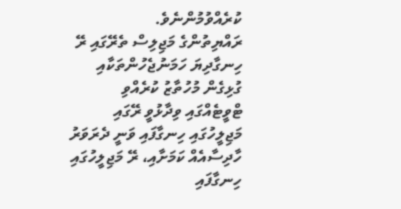ކުރެއްވުމުންނެވެ.
ރައްޔިތުންގެ މަޖިލިސް ތެރޭގައި ރޭ ހިނގާދިޔަ ހަމަނުޖެހުންތަކާއި ގުޅިގެން މުހުތާޒު ކުރެއްވި ޓްވީޓެއްގައި ވިދާޅުވީ ރޭގައި މަޖިލީހުގައި ހިނގާފައި ވަނީ ދެރަވަރު ހާދިސާއެއް ކަމަށާއި، ރޭ މަޖިލީހުގައި ހިނގާފައި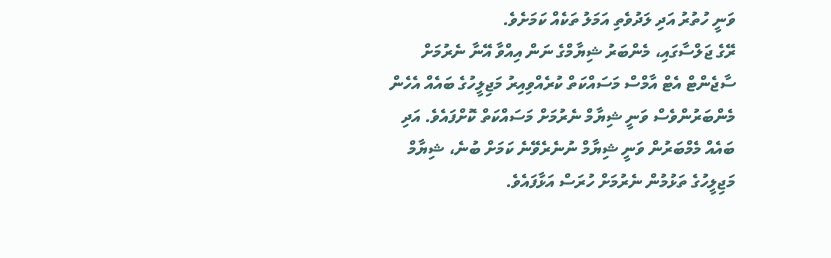ވަނީ ހުތުރު އަދި ލަދުވެތި އަމަލު ތަކެއް ކަމަށެވެ.
ރޭގެ ޖަލްސާގައި، މެންބަރު ޝިޔާމްގެ ނަން އިއްވާ އޭނާ ނެރުމަށް ސާޖެންޓް އެޓް އާމްސް މަސައްކަތް ކުރެއްވިއިރު މަޖިލީހުގެ ބައެއް އެހެން މެންބަރުންވެސް ވަނީ ޝިޔާމް ނެރުމަށް މަސައްކަތް ކޮށްފައެވެ. އަދި ބައެއް މެމްބަރުން ވަނީ ޝިޔާމް ނުނެރެވޭނެ ކަމަށް ބުނެ، ޝިޔާމް މަޖިލީހުގެ ތަޅުމުން ނެރުމަށް ހުރަސް އަޅާފައެވެ.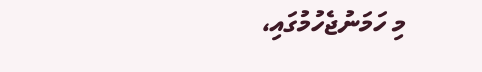މި ހަމަނުޖެހުމުގައި،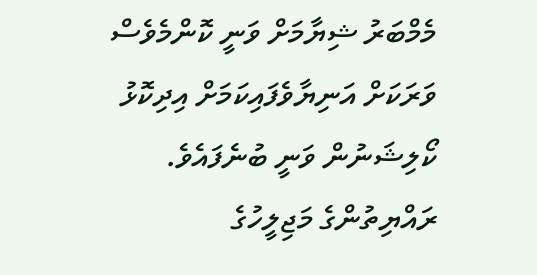މެމްބަރު ޝިޔާމަށް ވަނީ ކޮންމެވެސް ވަރަކަށް އަނިޔާވެފައިކަމަށް އިދިކޮޅު ކޯލިޝަނުން ވަނީ ބުނެފައެވެ.
ރައްޔިތުންގެ މަޖިލީހުގެ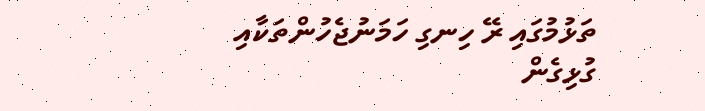ތަޅުމުގައި ރޭ ހިނގި ހަމަނުޖެހުންތަކާއި ގުޅިގެން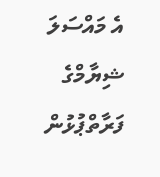އެ މައްސަލަ ޝިޔާމްގެ ފަރާތްޕުޅުން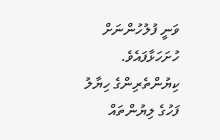ވަނީ ފުލުހުންނަށް ހުށަހަޅާފައެވެ.
ކިޔުންތެރިންގެ ހިޔާލު
ފަހުގެ ލިޔުންތައް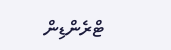ޓްރެންޑިން